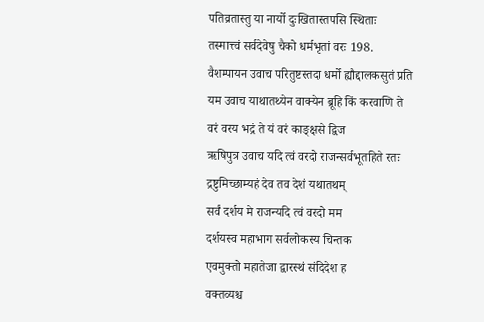पतिव्रतास्तु या नार्यो दुःखितास्तपसि स्थिताः
तस्मात्त्वं सर्वदेवेषु चैको धर्मभृतां वरः 198.
वैशम्पायन उवाच परितुष्टस्तदा धर्मो ह्यौद्दालकसुतं प्रति
यम उवाच याथातथ्येन वाक्येन ब्रूहि किं करवाणि ते
वरं वरय भद्रं ते यं वरं काङ्क्षसे द्विज
ऋषिपुत्र उवाच यदि त्वं वरदो राजन्सर्वभूतहिते रतः
द्रष्टुमिच्छाम्यहं देव तव देशं यथातथम्
सर्वं दर्शय मे राजन्यदि त्वं वरदो मम
दर्शयस्व महाभाग सर्वलोकस्य चिन्तक
एवमुक्तो महातेजा द्वारस्थं संदिदेश ह
वक्तव्यश्च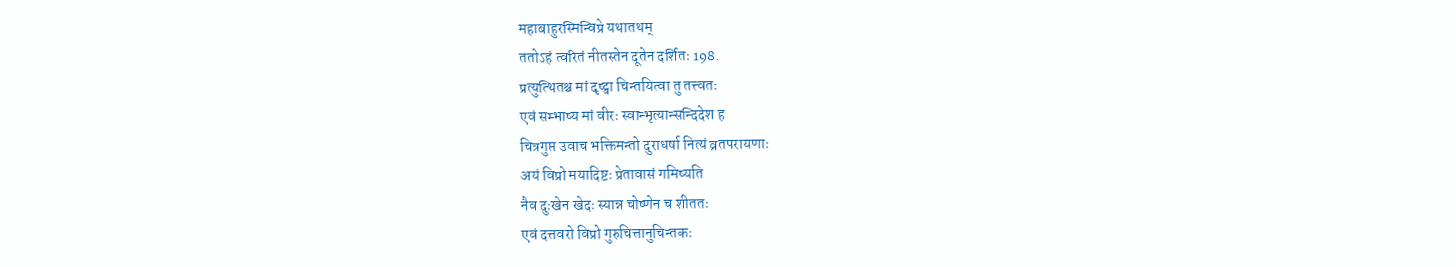महाबाहुरस्मिन्विप्रे यथातथम्
ततोऽहं त्वरितं नीतस्तेन दूतेन दर्शितः 198.
प्रत्युत्थितश्च मां दृष्ट्वा चिन्तयित्वा तु तत्त्वतः
एवं सम्भाष्य मां वीरः स्वान्भृत्यान्सन्दिदेश ह
चित्रगुप्त उवाच भक्तिमन्तो दुराधर्षा नित्यं व्रतपरायणाः
अयं विप्रो मयादिष्टः प्रेतावासं गमिष्यति
नैव दुःखेन खेदः स्यान्न चोष्णेन च शीततः
एवं दत्तवरो विप्रो गुरुचित्तानुचिन्तकः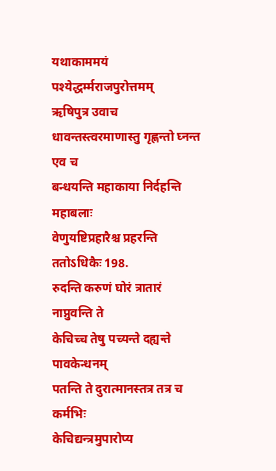यथाकाममयं पश्येद्धर्म्मराजपुरोत्तमम्
ऋषिपुत्र उवाच धावन्तस्त्वरमाणास्तु गृह्णन्तो घ्नन्त एव च
बन्धयन्ति महाकाया निर्दहन्ति महाबलाः
वेणुयष्टिप्रहारैश्च प्रहरन्ति ततोऽधिकैः 198.
रुदन्ति करुणं घोरं त्रातारं नाप्नुवन्ति ते
केचिच्च तेषु पच्यन्ते दह्यन्ते पावकेन्धनम्
पतन्ति ते दुरात्मानस्तत्र तत्र च कर्मभिः
केचिद्यन्त्रमुपारोप्य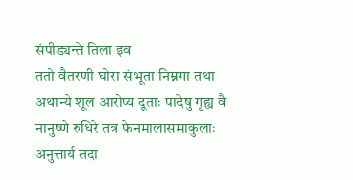संपीड्यन्ते तिला इव
ततो वैतरणी घोरा संभूता निम्नगा तथा
अथान्ये शूल आरोप्य दूताः पादेषु गृह्य वै
नानुष्णे रुधिरे तत्र फेनमालासमाकुलाः
अनुत्तार्य तदा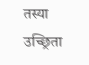तस्या उच्छ्रिता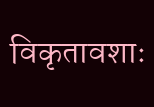विकृतावशाः